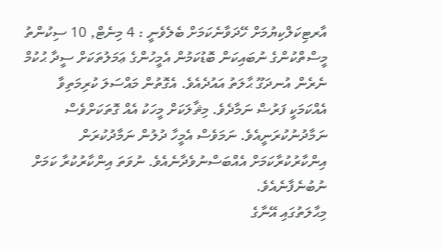އާރޓިކަލްކިޔުމަށް ހޭދަވާނެކަމަށް ބެލެވެނީ : 4 މިނެޓް, 10 ސިކުންތު
މީސްތްކުންގެ ނުބައިކަން ބޮޑުކަމުން އެމީހުންގެ ޢަމަލުތަކަށް ސީދާ ޙުކުމް ނެރެން އުނދަގޫ ޙާލަތު އައުދެއެވެ. އެގޮތުން މައްސަލަ ކުރިމަތިވާ އެއްކަމަކީ ފަރުޟް ނަމާދެވެ. މިޘާލަކަށް މީހަކު އެއް ގޮތަކަށްވެސް ނަމާދުނުކުރަނީއެވެ. ނަމަވެސް އެމީހާ ދުލުން ނަމާދުކުރަން އިންކާރުކުރާކަމަށް އެއްބަސްނުވެދާނެއެވެ. ނުވަތަ އިންކާރުކުރާ ކަމަށް ނުބުނެފާނެއެވެ.
މިޙާލަތުގައި އޭނާގެ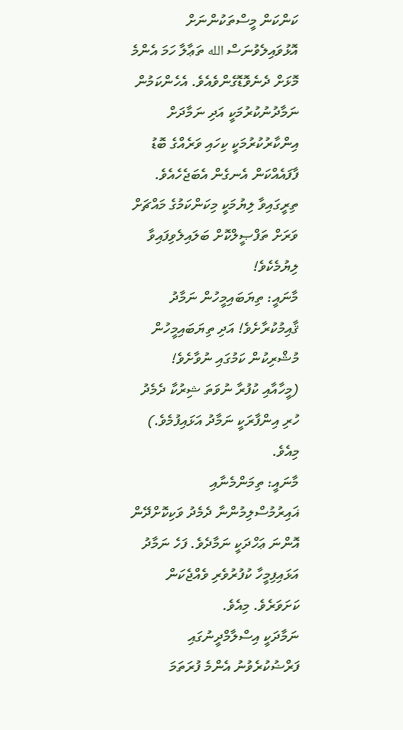ކަންކަން މީސްތަކުންނަށް އޮޅުވައިލެވުނަސް الله ތަޢާލާ ހަމަ އެންމެ މޮޅަށް ދެނެވޮޑޮގެންވެއެވެ. އެހެންކަމުން ނަމާދުނުކުރުމަކީ އަދި ނަމާދަށް އިންކާރުކުރުމަކީ ކިހައި ވަރެއްގެ ބޮޑު ފާފައެއްކަން އެނގެން އެބަޖެހެއެވެ.
ތިރީގައިވާ ލިޔުމަކީ މިކަންކަމުގެ މައްޗަށް ވަރަށް ތަފްޞީލްކޮށް ބަލައިލެވިފައިވާ ލިޔުމެކެވެ!
މާނައީ: ތިޔަބައިމީހުން ނަމާދު ޤާއިމުކުރާށެވެ! އަދި ތިޔަބައިމީހުން މުޝްރިކުން ކަމުގައި ނުވާށެވެ!
(މީހާއާއި ކުފުރާ ނުވަތަ ޝިރުކާ ދެމެދު ހުރި އިންފާރަކީ ނަމާދު އަޅައިފުމެވެ.) މިއެވެ.
މާނައީ: ތިމަންމެނާއި ޣައިރުމުސްލިމުންނާ ދެމެދު ވަކިކޮށްދޭން އޮންނަ ޢަހްދަކީ ނަމާދެވެ. ފަހެ ނަމާދު އަޅައިފިމީހާ ކުފުރުވެރި ވެއްޖެކަން ކަށަވަރެވެ. މިއެވެ.
ނަމާދަކީ އިސްލާމްދީނުގައި ފަރްޟުކުރެވުނު އެންމެ ފުރަތަމަ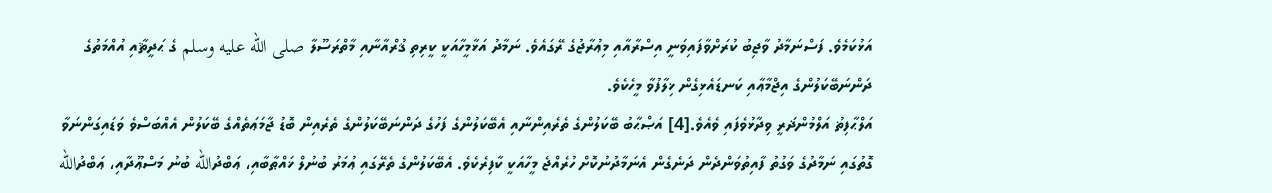އަޅުކަމެވެ. ފަސްނަމާދު ވާޖިބު ކުރަށްވާފައިވަނީ އިސްރާއާއި މިޢުރާޖުގެ ރޭގައެވެ. ނަމާދު އަޅާމީހާއަކީ ކީރިތި ޤުރްއާނާއި މާތްރަސޫލާ صلى الله عليه وسلم ގެ ޙަދީޘާއި އުއްމަތުގެ ދަންނަބޭކަލުންގެ އިޖްމާޢާއި ކަނޑައެޅިގެން ޚިލާފުވާ މީހެކެވެ.
އަލްޙާފިޡު އަލްމުންޛަރީ ވިދާޅުވެފައި ވެއެވެ.[4] އަޞްޙާބު ބޭކަލުންގެ ތެރެއިންނާއި އެބޭކަލުންގެ ފަހުގެ ދަންނަބޭކަލުންގެ ތެރެއިން ބޮޑު ޖާމަޢަތެއްގެ ބޭކަލުން އެއްބަސްވެ ވަޑައިގަންނަވާ ގޮތުގައި ނަމާދުގެ ވަގުތު ފާއިތުވަންދެން ދަނެގެން އެނަމާދުނުކޮށް ހުރެއްޖެ މީހާއަކީ ކާފިރެކެވެ. އެބޭކަލުންގެ ތެރޭގައި ޢުމަރު ބުނުލް ޚައްޠާބާއި، ޢަބްދުالله ބުނު މަސްޢޫދާއި، ޢަބްދުالله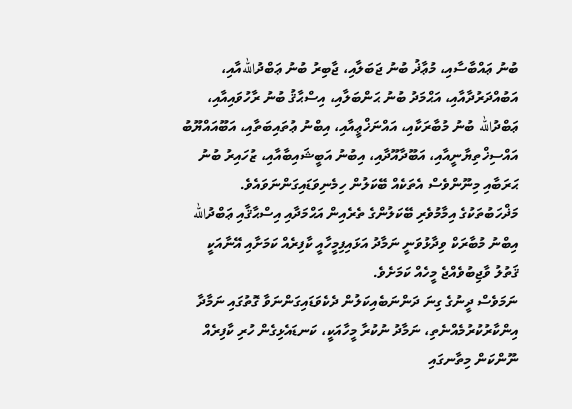ބުނު ޢައްބާސާއި، މުޢާޛު ބުނު ޖަބަލާއި، ޖާބިރު ބުނު ޢަބްދުاللهއާއި، އަބުއްދަރުދާއާއި، އަޙްމަދު ބުނު ޙަންބަލާއި، އިސްޙާޤު ބުނު ރާހުވައިއާއި، ޢަބްދުالله ބުނު މުބާރަކާއި، އައްނަޚްޢީއާއި، އިބްނު ޢުތައިބަތާއި، އަބޫއައްޔޫބު އައްސިޚްތިޔާނީއާއި، އަބޫދާއޫދާއި، އިބުނު އަބީޝައިބާއާއި، ޒުހައިރު ބުނު ޙަރަބާއި މިނޫންވެސް އެތަކެއް ބޭކަލުން ހިމެނިވަޑައިގަންނަވައެވެ. މަޛްހަބުތަކުގެ އިމާމުވެރި ބޭކަލުންގެ ތެރެއިން އަޙްމަދާއި އިސްޙާޤާއި ޢަބްދުالله އިބްނު މުބާރަކް ވިދާޅުވަނީ ނަމާދު އަޅައިފިމީހާއީ ކާފިރެއް ކަމަށާއި އޭނާއަކީ ޤަތުލު ވާޖިބުވެއްޖެ މީހެއް ކަމަށެވެ.
ނަމަވެސް ދީނުގެ ގިނަ ދަންނަބެއިކަލުން ދެކެވަޑައިގަންނަވާ ގޮތުގައި ނަމާދާ އިންކާރުކުރުމެއްނެތި، ނަމާދު ނުކުރާ މީހާއަކީ، ކަނޑައެޅިގެން ހުރި ކާފިރެއް ނޫންކަން މިތާނގައި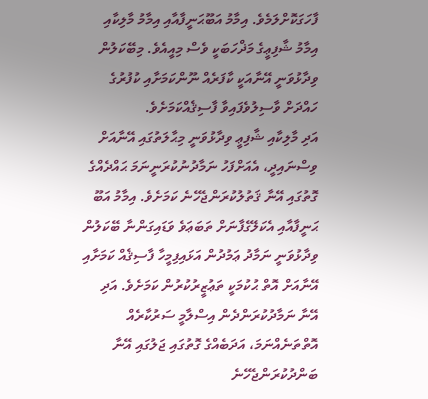ފާހަގަކޮށްލަމެވެ. އިމާމު އަބޫޙަނީފާއާއި އިމާމު މާލިކާއި އިމާމު ޝާފިޢީގެ މަޛްހަބަކީ ވެސް މިއީއެވެ. މިބޭކަލުން ވިދާޅުވަނީ އޭނާއަކީ ކާފަރެއް ނޫންކަމަށާއި ކުފުރުގެ ހައްދަށް ވާސިލުވެފައިވާ ފާސިޤެއްކަމަށެވެ.
އަދި މާލިކާއި ޝާފިޢީ ވިދާޅުވަނީ މިޙާލަތުގައި އޭނާއަށް ވިސްނައިދީ، އެއަށްފަހު ނަމާދުނުކުރަނީނަމަ ޙައްދެއްގެ ގޮތުގައި އޭނާ ޤަތުލުކުރަންޖެހޭނެ ކަމަށެވެ. އިމާމު އަބޫ ޙަނީފާއާއި އެކަލޭގެފާނަށް ތަބަޢަވެ ވަޑައިގަންނާ ބޭކަލުން ވިދާޅުވަނީ ނަމާދު ޢަމުދުން އަޅައިފިމީހާ ފާސިޤެއް ކަމަށާއި އޭނާއަށް އޮތް ޙުކުމަކީ ތަޢުޒީރުކުރުން ކަމަށެވެ. އަދި އޭނާ ނަމާދުކުރަންދެން އިސްލާމީ ސަރުކާރެއް އޮތްތަނެއްނަމަ، އަދަބެއްގެ ގޮތުގައި ޖަލުގައި އޭނާ ބަންދުކުރަންޖެހޭނެ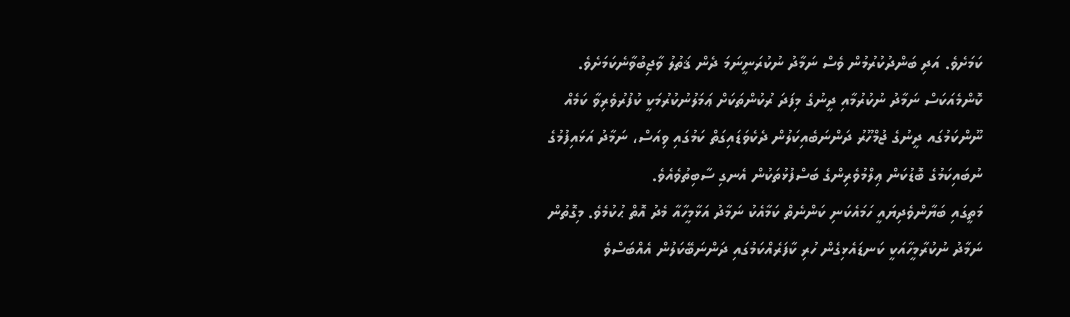ކަމަށެވެ. އަދި ބަންދުކުރުމުން ވެސް ނަމާދު ނުކުރަނީނަމަ ދެން ޤަތުލު ވާޖިބުވާނެކަމަށެވެ. ކޮންމެއަކަސް ނަމާދު ނުކުރުމާއި ދީނުގެ މިފަދަ ރުކުންތަކަށް ޢަމަލުނުކުރުމަކީ ކުފުރުވެރިވާ ކަމެއް ނޫންކަމުގައ ދީނުގެ ޖުމްހޫރު ދަންނަބެއިކަލުން ދެކެވަޑައިގަތް ކަމުގައި ވިއަސް، ނަމާދު އަޅައިފުމުގެ ނުބައިކަމުގެ ބޮޑުކަން ޢިލްމުވެރިންގެ ބަސްފުޅުތަކުން އެނގި ސާބިތުވެއެވެ.
މަތީގައި ބަޔާންވެދިޔައީ ހަމައެކަނި ކަންނެތް ކަމާއެކު ނަމާދު އަޅާމީހާއާ މެދު އޮތް ޙުކުމެވެ. މިގޮތުން ނަމާދު ނުކުރާމީހާއަކީ ކަނޑައެޅިގެން ހުރި ކާފަރެއްކަމުގައި ދަންނަބޭކަލުން އެއްބަސްވެ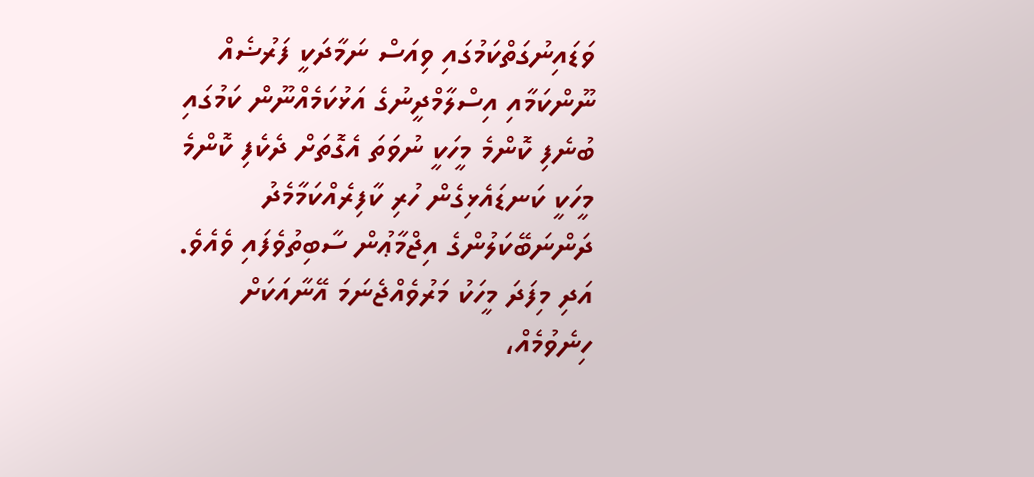ވަޑައިނުގަތްކަމުގައި ވިއަސް ނަމާދަކީ ފަރުޟެއް ނޫންކަމާއި އިސްލާމްދީނުގެ އަޅުކަމެއްނޫން ކަމުގައި ބުނެފި ކޮންމެ މީހަކީ ނުވަތަ އެގޮތަށް ދެކެފި ކޮންމެ މީހަކީ ކަނޑައެޅިގެން ހުރި ކާފިރެއްކަމާމެދު ދަންނަބޭކަލުންގެ އިޖްމާޢުން ސާބިތުވެފައި ވެއެވެ. އަދި މިފަދަ މީހަކު މަރުވެއްޖެނަމަ އޭނާއަކަށް ހިނެވުމެއް،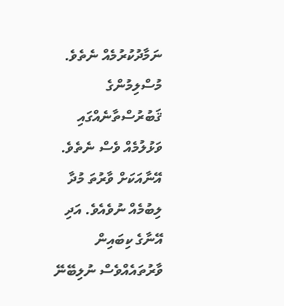ނަމާދުކުރުމެއް ނެތެވެ. މުސްލިމުންގެ ޤަބުރުސްތާނެއްގައި ވަޅުލުމެއް ވެސް ނެތެވެ. އޭނާއަކަށް ވާރުތަ މުދާ ލިބުމެއް ނުވެއެވެ. އަދި އޭނާގެ ކިބައިން ވާރުތައެއްވެސް ނުލިބޭނޭ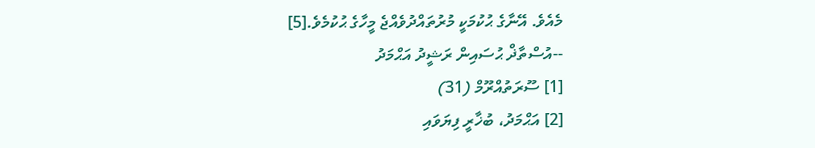މެއެވެ. އޭނާގެ ޙުކުމަކީ މުރުތައްދުވެއްޖެ މީހާގެ ޙުކުމެވެ.[5]
--އުސްތާޛް ޙުސައިން ރަޝީދު އަޙްމަދު
[1] ސޫރަތުއްރޫމް (31)
[2] އަޙްމަދު، ބުޚާރީ ފިޔަވައި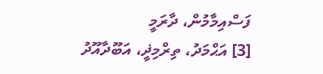ފަސްއިމާމުން، ދާރަމީ
[3] އަޙްމަދު، ތިރްމިޛީ، އަބޫދާއޫދު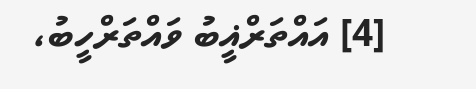[4] އައްތަރްޣީބު ވައްތަރްހީބު،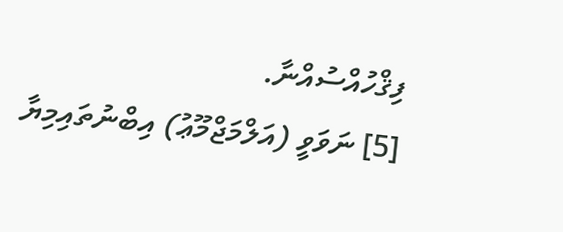ފިޤްހުއްސުއްނާ.
[5] ނަވަވީ (އަލްމަޖްމޫޢު) އިބްނުތައިމިޔާ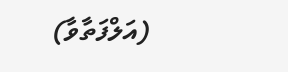(އަލްފަތާވާ)